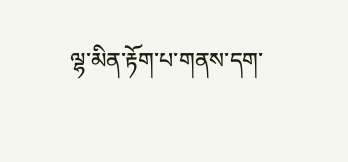ལྷ་མིན་རྟོག་པ་གནས་དག་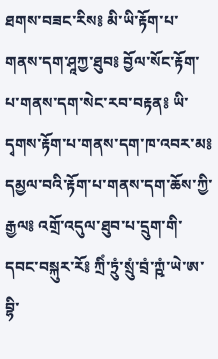ཐགས་བཟང་རིས༔ མི་ཡི་རྟོག་པ་གནས་དག་ཤཱཀྱ་ཐུབ༔ བྱོལ་སོང་རྟོག་པ་གནས་དག་སེང་རབ་བརྟན༔ ཡི་དྭགས་རྟོག་པ་གནས་དག་ཁ་འབར་མ༔ དམྱལ་བའི་རྟོག་པ་གནས་དག་ཆོས་ཀྱི་རྒྱལ༔ འགྲོ་འདུལ་ཐུབ་པ་དྲུག་གི་དབང་བསྐུར་རོ༔ ཀྲིཾ་ཏྲུཾ་སྲུཾ་བྲཾ་ཀྵཾ་ཡེ་ཨ་བྷི་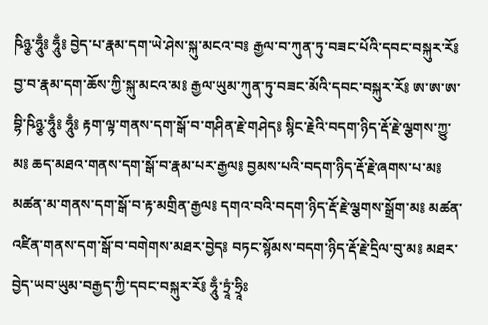ཥིཉྩ་ཧཱུྃ༔ ཧཱུྃ༔ བྱེད་པ་རྣམ་དག་ཡེ་ཤེས་སྐུ་མངའ་བ༔ རྒྱལ་བ་ཀུན་ཏུ་བཟང་པོའི་དབང་བསྐུར་རོ༔ བྱ་བ་རྣམ་དག་ཆོས་ཀྱི་སྐུ་མངའ་མ༔ རྒྱལ་ཡུམ་ཀུན་ཏུ་བཟང་མོའི་དབང་བསྐུར་རོ༔ ཨ་ཨ་ཨ་བྷི་ཥིཉྩ་ཧཱུྃ༔ ཧཱུྃ༔ རྟག་ལྟ་གནས་དག་སྒོ་བ་གཤིན་རྗེ་གཤེད༔ སྙིང་རྗེའི་བདག་ཉིད་རྡོ་རྗེ་ལྕགས་ཀྱུ་མ༔ ཆད་མཐའ་གནས་དག་སྒོ་བ་རྣམ་པར་རྒྱལ༔ བྱམས་པའི་བདག་ཉིད་རྡོ་རྗེ་ཞགས་པ་མ༔ མཚན་མ་གནས་དག་སྒོ་བ་རྟ་མགྲིན་རྒྱལ༔ དགའ་བའི་བདག་ཉིད་རྡོ་རྗེ་ལྕགས་སྒྲོག་མ༔ མཚན་འཛིན་གནས་དག་སྒོ་བ་བགེགས་མཐར་བྱེད༔ བཏང་སྙོམས་བདག་ཉིད་རྡོ་རྗེ་དྲིལ་བུ་མ༔ མཐར་བྱེད་ཡབ་ཡུམ་བརྒྱད་ཀྱི་དབང་བསྐུར་རོ༔ ཧཱུྃ་ཏྲཱཾ་ཧྲཱིཿ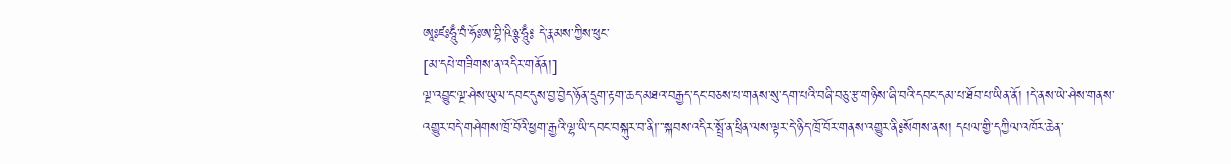ཨཱཿཛཿཧཱུྃ་བཾ་ཧོཿཨ་བྷི་ཥིཉྩ་ཧཱུྃ༔ དེ་རྣམས་ཀྱིས་ཕུང་
[མ་དཔེ་གཟིགས་ན་འདིར་གནོན།]
ལྔ་འབྱུང་ལྔ་ཤེས་ཡུལ་དབང་དུས་བྱ་བྱེད་ཉོན་དྲུག་རྟག་ཆད་མཐའ་བརྒྱད་དང་བཅས་པ་གནས་སུ་དག་པའི་བཞི་བཅུ་རྩ་གཉིས་ཞི་བའི་དབང་དམ་པ་ཐོབ་པ་ཡིན་ནོ། །དེ་ནས་ཡེ་ཤེས་གནས་འགྱུར་བདེ་གཤེགས་ཁྲོ་བོའི་ཕྱག་རྒྱའི་ལྷ་ཡི་དབང་བསྐུར་བ་ནི།་་་སྐབས་འདིར་སྤྲོ་ན་ཕྲིན་ལས་ལྟར་དེ་ཉིད་ཁྲོ་བོར་གནས་འགྱུར་ནི༔སོགས་ནས། དཔལ་གྱི་དཀྱིལ་འཁོར་ཆེན་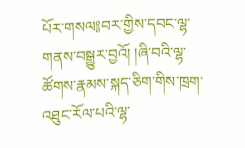པོར་གསལ༔བར་གྱིས་དབང་ལྷ་གནས་བསྒྱུར་བྱའོ། །ཞི་བའི་ལྷ་ཚོགས་རྣམས་སྐད་ཅིག་གིས་ཁྲག་འཐུང་རོལ་པའི་ལྷ་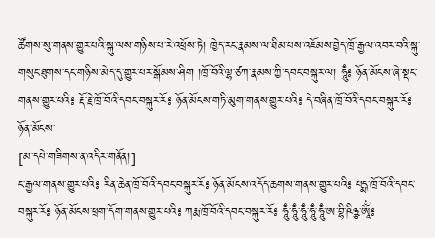ཚོགས་སུ་གནས་གྱུར་པའི་སྐུ་ལས་གཉིས་པ་རེ་འཕྲོས་ཏེ། ཁྱེད་རང་རྣམས་ལ་ཐིམ་པས་འཇོམས་བྱེད་ཁྲོ་རྒྱལ་འབར་བའི་སྐུ་གསུང་ཐུགས་དང་གཉིས་མེད་དུ་གྱུར་པར་སྒོམས་ཤིག །ཁྲོ་བོའི་ལྷ་ཙཀ་རྣམས་ཀྱི་དབང་བསྐུར་ལ། ཧཱུྃ༔ ཉོན་མོངས་ཞེ་སྡང་གནས་གྱུར་པའི༔ རྡོ་རྗེ་ཁྲོ་བོའི་དབང་བསྐུར་རོ༔ ཉོན་མོངས་གཏི་མུག་གནས་གྱུར་པའི༔ དེ་བཞིན་ཁྲོ་བོའི་དབང་བསྐུར་རོ༔ ཉོན་མོངས་
[མ་དཔེ་གཟིགས་ན་འདིར་གནོན།]
ང་རྒྱལ་གནས་གྱུར་པའི༔ རིན་ཆེན་ཁྲོ་བོའི་དབང་བསྐུར་རོ༔ ཉོན་མོངས་འདོད་ཆགས་གནས་གྱུར་པའི༔ པདྨ་ཁྲོ་བོའི་དབང་བསྐུར་རོ༔ ཉོན་མོངས་ཕྲག་དོག་གནས་གྱུར་པའི༔ ཀརྨ་ཁྲོ་བོའི་དབང་བསྐུར་རོ༔ ཧཱུྃ་ཧཱུྃ་ཧཱུྃ་ཧཱུྃ་ཧཱུྃ་ཨ་བྷི་ཥིཉྩ་ཨཱོྃ༔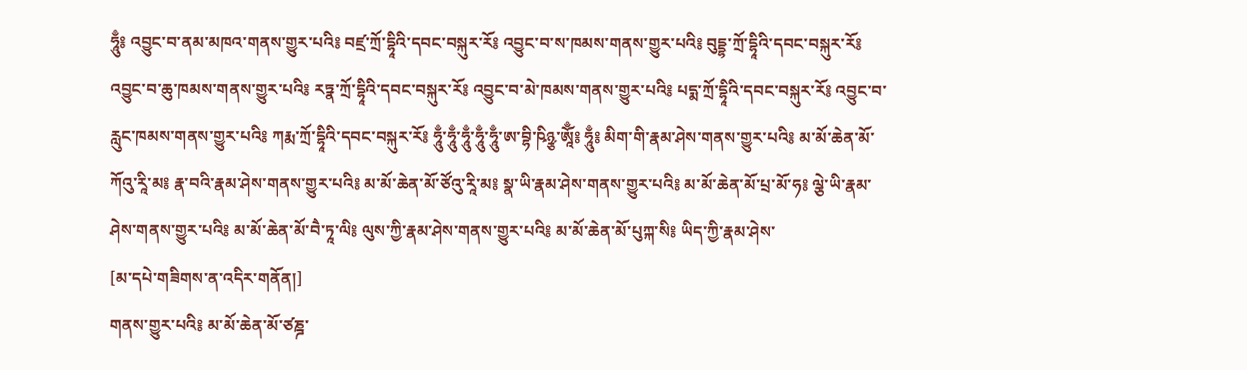ཧཱུྃ༔ འབྱུང་བ་ནམ་མཁའ་གནས་གྱུར་པའི༔ བཛྲ་ཀྲོ་དྷཱིའི་དབང་བསྐུར་རོ༔ འབྱུང་བ་ས་ཁམས་གནས་གྱུར་པའི༔ བུདྡྷ་ཀྲོ་དྷཱིའི་དབང་བསྐུར་རོ༔ འབྱུང་བ་ཆུ་ཁམས་གནས་གྱུར་པའི༔ རཏྣ་ཀྲོ་དྷཱིའི་དབང་བསྐུར་རོ༔ འབྱུང་བ་མེ་ཁམས་གནས་གྱུར་པའི༔ པདྨ་ཀྲོ་དྷཱིའི་དབང་བསྐུར་རོ༔ འབྱུང་བ་རླུང་ཁམས་གནས་གྱུར་པའི༔ ཀརྨ་ཀྲོ་དྷཱིའི་དབང་བསྐུར་རོ༔ ཧཱུྃ་ཧཱུྃ་ཧཱུྃ་ཧཱུྃ་ཧཱུྃ་ཨ་བྷི་ཥིཉྩ་ཨཱོྃ༔ ཧཱུྃ༔ མིག་གི་རྣམ་ཤེས་གནས་གྱུར་པའི༔ མ་མོ་ཆེན་མོ་ཀོའུ་རཱི་མ༔ རྣ་བའི་རྣམ་ཤེས་གནས་གྱུར་པའི༔ མ་མོ་ཆེན་མོ་ཙོའུ་རཱི་མ༔ སྣ་ཡི་རྣམ་ཤེས་གནས་གྱུར་པའི༔ མ་མོ་ཆེན་མོ་པྲ་མོ་ཧ༔ ལྕེ་ཡི་རྣམ་ཤེས་གནས་གྱུར་པའི༔ མ་མོ་ཆེན་མོ་བཻ་ཏཱ་ལི༔ ལུས་ཀྱི་རྣམ་ཤེས་གནས་གྱུར་པའི༔ མ་མོ་ཆེན་མོ་པུཀྐ་སི༔ ཡིད་ཀྱི་རྣམ་ཤེས་
[མ་དཔེ་གཟིགས་ན་འདིར་གནོན།]
གནས་གྱུར་པའི༔ མ་མོ་ཆེན་མོ་ཙཎྜ་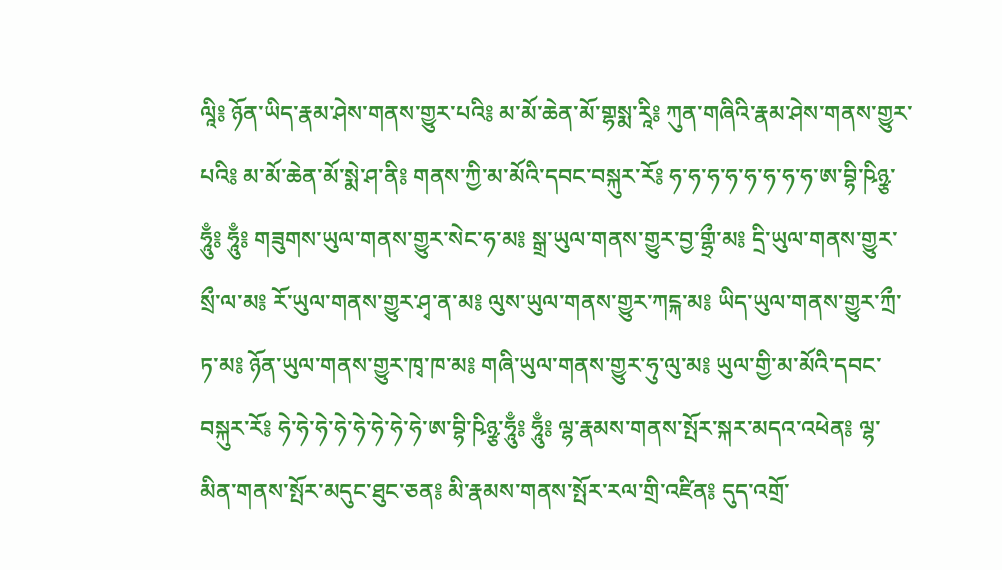ལཱི༔ ཉོན་ཡིད་རྣམ་ཤེས་གནས་གྱུར་པའི༔ མ་མོ་ཆེན་མོ་གྷསྨ་རཱི༔ ཀུན་གཞིའི་རྣམ་ཤེས་གནས་གྱུར་པའི༔ མ་མོ་ཆེན་མོ་སྨེ་ཤ་ནི༔ གནས་ཀྱི་མ་མོའི་དབང་བསྐུར་རོ༔ ཧ་ཧ་ཧ་ཧ་ཧ་ཧ་ཧ་ཧ་ཨ་བྷི་ཥིཉྩ་ཧཱུྃ༔ ཧཱུྃ༔ གཟུགས་ཡུལ་གནས་གྱུར་སེང་ཧ་མ༔ སྒྲ་ཡུལ་གནས་གྱུར་བྱ་གྷྲྀ་མ༔ དྲི་ཡུལ་གནས་གྱུར་སྲྀ་ལ་མ༔ རོ་ཡུལ་གནས་གྱུར་ཤྭ་ན་མ༔ ལུས་ཡུལ་གནས་གྱུར་ཀངྐ་མ༔ ཡིད་ཡུལ་གནས་གྱུར་ཀྲྀ་ཏ་མ༔ ཉོན་ཡུལ་གནས་གྱུར་ཁྭ་ཁ་མ༔ གཞི་ཡུལ་གནས་གྱུར་ཧུ་ལུ་མ༔ ཡུལ་གྱི་མ་མོའི་དབང་བསྐུར་རོ༔ ཧེ་ཧེ་ཧེ་ཧེ་ཧེ་ཧེ་ཧེ་ཧེ་ཨ་བྷི་ཥིཉྩ་ཧཱུྃ༔ ཧཱུྃ༔ ལྷ་རྣམས་གནས་སྤོར་སྐར་མདའ་འཕེན༔ ལྷ་མིན་གནས་སྤོར་མདུང་ཐུང་ཅན༔ མི་རྣམས་གནས་སྤོར་རལ་གྲི་འཛིན༔ དུད་འགྲོ་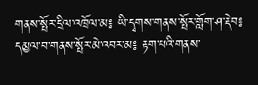གནས་སྤོར་དྲིལ་འཁྲོལ་མ༔ ཡི་དྭགས་གནས་སྤོར་གློག་ཤ་རྡེབ༔ དམྱལ་བ་གནས་སྤོར་མེ་འབར་མ༔ རྟག་པའི་གནས་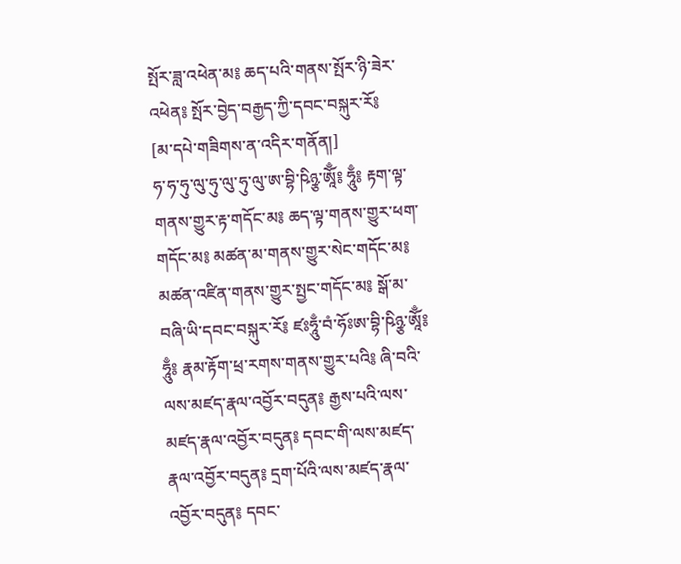སྤོར་ཟླ་འཕེན་མ༔ ཆད་པའི་གནས་སྤོར་ཉི་ཟེར་འཕེན༔ སྤོར་བྱེད་བརྒྱད་ཀྱི་དབང་བསྐུར་རོ༔
[མ་དཔེ་གཟིགས་ན་འདིར་གནོན།]
ཧ་ཧ་ཧུ་ལུ་ཧུ་ལུ་ཧུ་ལུ་ཨ་བྷི་ཥིཉྩ་ཨཱོྃ༔ ཧཱུྃ༔ རྟག་ལྟ་གནས་གྱུར་རྟ་གདོང་མ༔ ཆད་ལྟ་གནས་གྱུར་ཕག་གདོང་མ༔ མཚན་མ་གནས་གྱུར་སེང་གདོང་མ༔ མཚན་འཛིན་གནས་གྱུར་སྤྱང་གདོང་མ༔ སྒོ་མ་བཞི་ཡི་དབང་བསྐུར་རོ༔ ཛཿཧཱུྃ་བཾ་ཧོཿཨ་བྷི་ཥིཉྩ་ཨཱོྃ༔ ཧཱུྃ༔ རྣམ་རྟོག་ཕྲ་རགས་གནས་གྱུར་པའི༔ ཞི་བའི་ལས་མཛད་རྣལ་འབྱོར་བདུན༔ རྒྱས་པའི་ལས་མཛད་རྣལ་འབྱོར་བདུན༔ དབང་གི་ལས་མཛད་རྣལ་འབྱོར་བདུན༔ དྲག་པོའི་ལས་མཛད་རྣལ་འབྱོར་བདུན༔ དབང་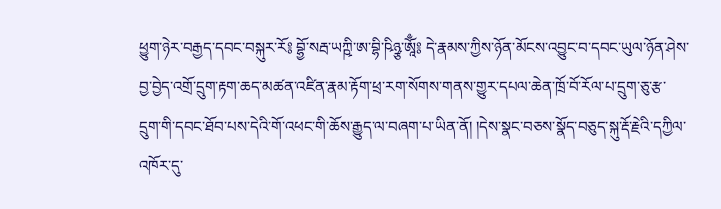ཕྱུག་ཉེར་བརྒྱད་དབང་བསྐུར་རོ༔ བྷྱོ་སརྦ་ཡཀྵི་ཨ་བྷི་ཥིཉྩ་ཨཱོྃ༔ དེ་རྣམས་ཀྱིས་ཉོན་མོངས་འབྱུང་བ་དབང་ཡུལ་ཉོན་ཤེས་བྱ་བྱེད་འགྲོ་དྲུག་རྟག་ཆད་མཚན་འཛིན་རྣམ་རྟོག་ཕྲ་རག་སོགས་གནས་གྱུར་དཔལ་ཆེན་ཁྲོ་བོ་རོལ་པ་དྲུག་ཅུ་རྩ་དྲུག་གི་དབང་ཐོབ་པས་དེའི་གོ་འཕང་གི་ཆོས་རྒྱུད་ལ་བཞག་པ་ཡིན་ནོ། །དེས་སྣང་བཅས་སྣོད་བཅུད་སྐུ་རྡོ་རྗེའི་དཀྱིལ་འཁོར་དུ་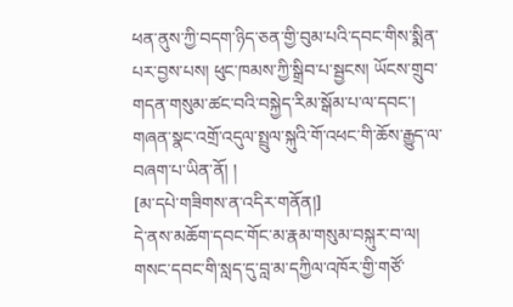ཕན་ནུས་ཀྱི་བདག་ཉིད་ཅན་གྱི་བུམ་པའི་དབང་གིས་སྨིན་པར་བྱས་པས། ཕུང་ཁམས་ཀྱི་སྒྲིབ་པ་སྦྱངས། ཡོངས་གྲུབ་གདན་གསུམ་ཚང་བའི་བསྐྱེད་རིམ་སྒོམ་པ་ལ་དབང་། གཞན་སྣང་འགྲོ་འདུལ་སྤྲུལ་སྐུའི་གོ་འཕང་གི་ཆོས་རྒྱུད་ལ་བཞག་པ་ཡིན་ནོ། །
[མ་དཔེ་གཟིགས་ན་འདིར་གནོན།]
དེ་ནས་མཆོག་དབང་གོང་མ་རྣམ་གསུམ་བསྐུར་བ་ལ། གསང་དབང་གི་སླད་དུ་བླ་མ་དཀྱིལ་འཁོར་གྱི་གཙོ་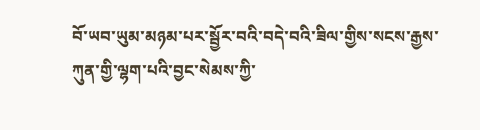བོ་ཡབ་ཡུམ་མཉམ་པར་སྦྱོར་བའི་བདེ་བའི་ཟིལ་གྱིས་སངས་རྒྱས་ཀུན་གྱི་ལྷག་པའི་བྱང་སེམས་ཀྱི་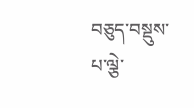བཅུད་བསྡུས་པ་ལྕེ་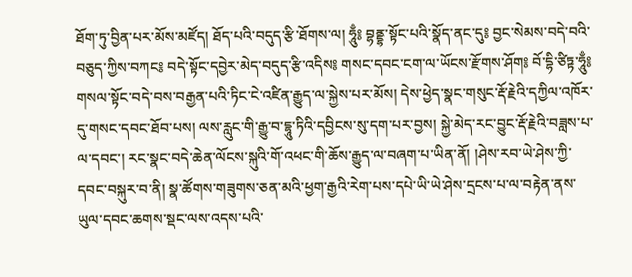ཐོག་ཏུ་བྱིན་པར་མོས་མཛོད། ཐོད་པའི་བདུད་རྩི་ཐོགས་ལ། ཧཱུྃ༔ བྷནྡྷ་སྟོང་པའི་སྣོད་ནང་དུ༔ བྱང་སེམས་བདེ་བའི་བཅུད་ཀྱིས་བཀང༔ བདེ་སྟོང་དབྱེར་མེད་བདུད་རྩི་འདིས༔ གསང་དབང་ངག་ལ་ཡོངས་རྫོགས་ཤོག༔ བོ་དྷི་ཙིཏྟ་ཧཱུྃ༔ གསལ་སྟོང་བདེ་བས་བརྒྱན་པའི་ཏིང་ངེ་འཛིན་རྒྱུད་ལ་སྐྱེས་པར་མོས། དེས་ཕྱེད་སྣང་གསུང་རྡོ་རྗེའི་དཀྱིལ་འཁོར་དུ་གསང་དབང་ཐོབ་པས། ལས་རླུང་གི་རྒྱུ་བ་དྷཱུ་ཏིའི་དབྱིངས་སུ་དག་པར་བྱས། སྐྱེ་མེད་རང་བྱུང་རྡོ་རྗེའི་བཟླས་པ་ལ་དབང་། རང་སྣང་བདེ་ཆེན་ལོངས་སྐུའི་གོ་འཕང་གི་ཆོས་རྒྱུད་ལ་བཞག་པ་ཡིན་ནོ། །ཤེས་རབ་ཡེ་ཤེས་ཀྱི་དབང་བསྐུར་བ་ནི། སྣ་ཚོགས་གཟུགས་ཅན་མའི་ཕྱག་རྒྱའི་རེག་པས་དཔེ་ཡི་ཡེ་ཤེས་དྲངས་པ་ལ་བརྟེན་ནས་ཡུལ་དབང་ཆགས་སྡང་ལས་འདས་པའི་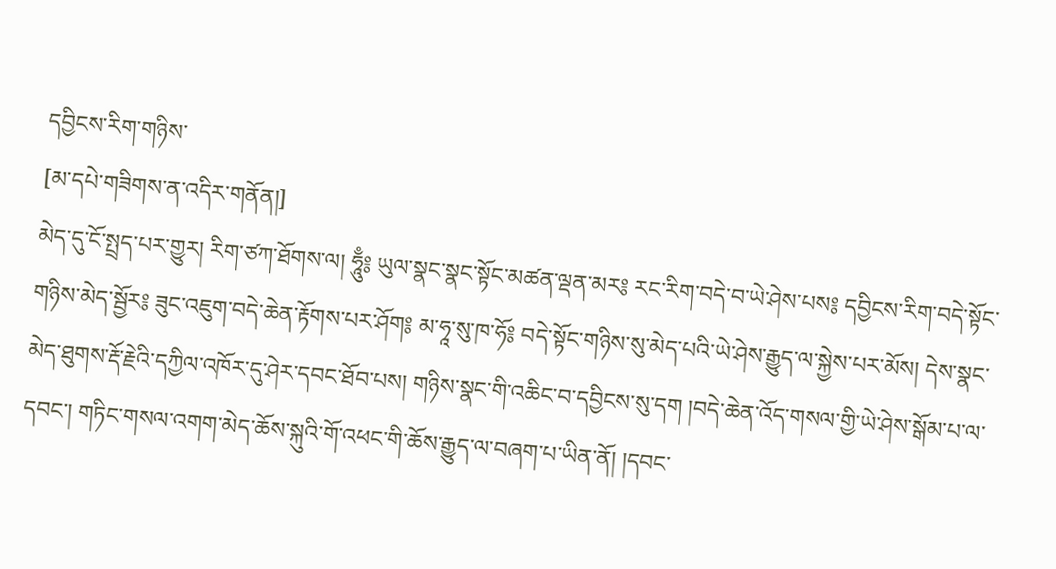དབྱིངས་རིག་གཉིས་
[མ་དཔེ་གཟིགས་ན་འདིར་གནོན།]
མེད་དུ་ངོ་སྤྲད་པར་གྱུར། རིག་ཙཀ་ཐོགས་ལ། ཧཱུྃ༔ ཡུལ་སྣང་སྣང་སྟོང་མཚན་ལྡན་མར༔ རང་རིག་བདེ་བ་ཡེ་ཤེས་པས༔ དབྱིངས་རིག་བདེ་སྟོང་གཉིས་མེད་སྦྱོར༔ ཟུང་འཇུག་བདེ་ཆེན་རྟོགས་པར་ཤོག༔ མ་ཧཱ་སུ་ཁ་ཧོ༔ བདེ་སྟོང་གཉིས་སུ་མེད་པའི་ཡེ་ཤེས་རྒྱུད་ལ་སྐྱེས་པར་མོས། དེས་སྣང་མེད་ཐུགས་རྡོ་རྗེའི་དཀྱིལ་འཁོར་དུ་ཤེར་དབང་ཐོབ་པས། གཉིས་སྣང་གི་འཆིང་བ་དབྱིངས་སུ་དག །བདེ་ཆེན་འོད་གསལ་གྱི་ཡེ་ཤེས་སྒོམ་པ་ལ་དབང་། གཏིང་གསལ་འགག་མེད་ཆོས་སྐུའི་གོ་འཕང་གི་ཆོས་རྒྱུད་ལ་བཞག་པ་ཡིན་ནོ། །དབང་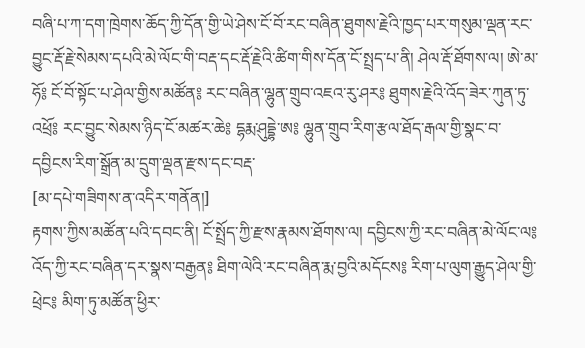བཞི་པ་ཀ་དག་ཁྲེགས་ཆོད་ཀྱི་དོན་གྱི་ཡེ་ཤེས་ངོ་བོ་རང་བཞིན་ཐུགས་རྗེའི་ཁྱད་པར་གསུམ་ལྡན་རང་བྱུང་རྡོ་རྗེ་སེམས་དཔའི་མེ་ལོང་གི་བརྡ་དང་རྡོ་རྗེའི་ཚིག་གིས་དོན་ངོ་སྤྲད་པ་ནི། ཤེལ་རྡོ་ཐོགས་ལ། ཨེ་མ་ཧོ༔ ངོ་བོ་སྟོང་པ་ཤེལ་གྱིས་མཚོན༔ རང་བཞིན་ལྷུན་གྲུབ་འཇའ་རུ་ཤར༔ ཐུགས་རྗེའི་འོད་ཟེར་ཀུན་ཏུ་འཕྲོ༔ རང་བྱུང་སེམས་ཉིད་ངོ་མཚར་ཆེ༔ དྷརྨ་ཤུདྡྷེ་ཨ༔ ལྷུན་གྲུབ་རིག་རྩལ་ཐོད་རྒལ་གྱི་སྣང་བ་དབྱིངས་རིག་སྒྲོན་མ་དྲུག་ལྡན་རྫས་དང་བརྡ་
[མ་དཔེ་གཟིགས་ན་འདིར་གནོན།]
རྟགས་ཀྱིས་མཚོན་པའི་དབང་ནི། ངོ་སྤྲོད་ཀྱི་རྫས་རྣམས་ཐོགས་ལ། དབྱིངས་ཀྱི་རང་བཞིན་མེ་ལོང་ལ༔ འོད་ཀྱི་རང་བཞིན་དར་སྣས་བརྒྱན༔ ཐིག་ལེའི་རང་བཞིན་རྨ་བྱའི་མདོངས༔ རིག་པ་ལུག་རྒྱུད་ཤེལ་གྱི་ཕྲེང༔ མིག་ཏུ་མཚོན་ཕྱིར་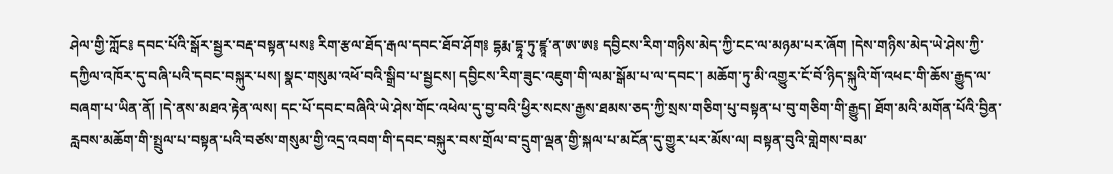ཤེལ་གྱི་ཀློང༔ དབང་པོའི་སྒོར་སྦྱར་བརྡ་བསྟན་པས༔ རིག་རྩལ་ཐོད་རྒལ་དབང་ཐོབ་ཤོག༔ དྷརྨ་དྷཱ་ཏུ་ཛྙཱ་ན་ཨ་ཨ༔ དབྱིངས་རིག་གཉིས་མེད་ཀྱི་ངང་ལ་མཉམ་པར་ཞོག །དེས་གཉིས་མེད་ཡེ་ཤེས་ཀྱི་དཀྱིལ་འཁོར་དུ་བཞི་པའི་དབང་བསྐུར་པས། སྣང་གསུམ་འཕོ་བའི་སྒྲིབ་པ་སྦྱངས། དབྱིངས་རིག་ཟུང་འཇུག་གི་ལམ་སྒོམ་པ་ལ་དབང་། མཆོག་ཏུ་མི་འགྱུར་ངོ་བོ་ཉིད་སྐུའི་གོ་འཕང་གི་ཆོས་རྒྱུད་ལ་བཞག་པ་ཡིན་ནོ། །དེ་ནས་མཐའ་རྟེན་ལས། དང་པོ་དབང་བཞིའི་ཡེ་ཤེས་གོང་འཕེལ་དུ་བྱ་བའི་ཕྱིར་སངས་རྒྱས་ཐམས་ཅད་ཀྱི་སྲས་གཅིག་པུ་བསྟན་པ་བུ་གཅིག་གི་རྒྱུད། ཐོག་མའི་མགོན་པོའི་བྱིན་རླབས་མཆོག་གི་སྤྲུལ་པ་བསྟན་པའི་བཙས་གསུམ་གྱི་འདྲ་འབག་གི་དབང་བསྐུར་བས་གྲོལ་བ་དྲུག་ལྡན་གྱི་སྐལ་པ་མངོན་དུ་གྱུར་པར་མོས་ལ། བསྟན་བུའི་གླེགས་བམ་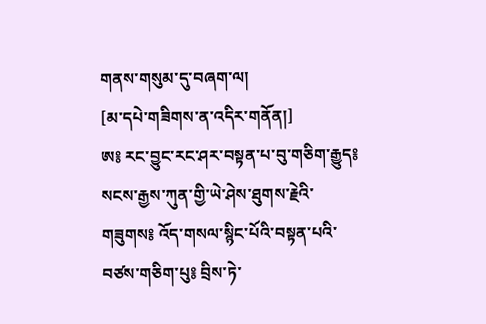གནས་གསུམ་དུ་བཞག་ལ།
[མ་དཔེ་གཟིགས་ན་འདིར་གནོན།]
ཨ༔ རང་བྱུང་རང་ཤར་བསྟན་པ་བུ་གཅིག་རྒྱུད༔ སངས་རྒྱས་ཀུན་གྱི་ཡེ་ཤེས་ཐུགས་རྗེའི་གཟུགས༔ འོད་གསལ་སྙིང་པོའི་བསྟན་པའི་བཙས་གཅིག་པུ༔ བྲིས་ཏེ་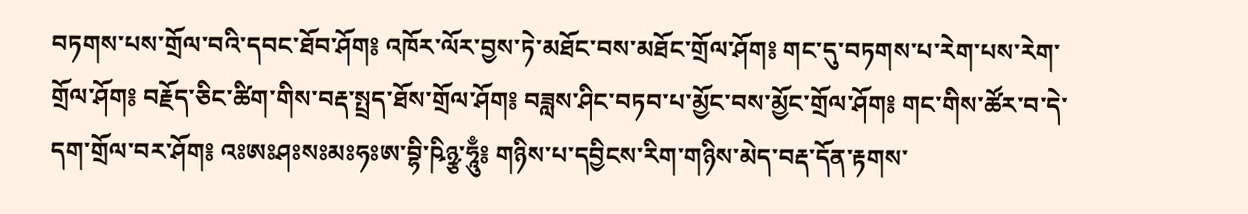བཏགས་པས་གྲོལ་བའི་དབང་ཐོབ་ཤོག༔ འཁོར་ལོར་བྱས་ཏེ་མཐོང་བས་མཐོང་གྲོལ་ཤོག༔ གང་དུ་བཏགས་པ་རེག་པས་རེག་གྲོལ་ཤོག༔ བརྗོད་ཅིང་ཚིག་གིས་བརྡ་སྤྲད་ཐོས་གྲོལ་ཤོག༔ བཟླས་ཤིང་བཏབ་པ་མྱོང་བས་མྱོང་གྲོལ་ཤོག༔ གང་གིས་ཚོར་བ་དེ་དག་གྲོལ་བར་ཤོག༔ འཿཨཿཤཿསཿམཿཧཿཨ་བྷི་ཥིཉྩ་ཧཱུྃ༔ གཉིས་པ་དབྱིངས་རིག་གཉིས་མེད་བརྡ་དོན་རྟགས་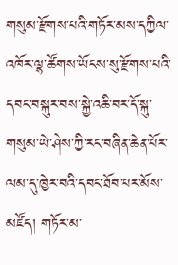གསུམ་རྫོགས་པའི་གཏོར་མས་དཀྱིལ་འཁོར་ལྷ་ཚོགས་ཡོངས་སུ་རྫོགས་པའི་དབང་བསྐུར་བས་སྐྱེ་འཆི་བར་དོ་སྐུ་གསུམ་ཡེ་ཤེས་ཀྱི་རང་བཞིན་ཆེན་པོར་ལམ་དུ་ཁྱེར་བའི་དབང་ཐོབ་པར་མོས་མཛོད། གཏོར་མ་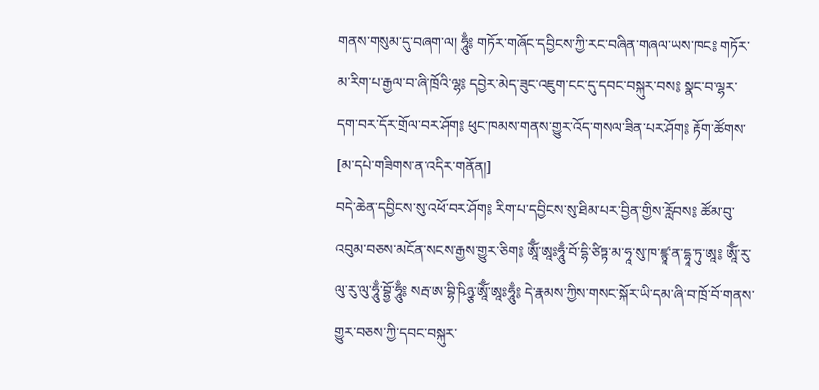གནས་གསུམ་དུ་བཞག་ལ། ཧཱུྃ༔ གཏོར་གཞོང་དབྱིངས་ཀྱི་རང་བཞིན་གཞལ་ཡས་ཁང༔ གཏོར་མ་རིག་པ་རྒྱལ་བ་ཞི་ཁྲོའི་ལྷ༔ དབྱེར་མེད་ཟུང་འཇུག་ངང་དུ་དབང་བསྐུར་བས༔ སྣང་བ་ལྷར་དག་བར་དོར་གྲོལ་བར་ཤོག༔ ཕུང་ཁམས་གནས་གྱུར་འོད་གསལ་ཟིན་པར་ཤོག༔ རྟོག་ཚོགས་
[མ་དཔེ་གཟིགས་ན་འདིར་གནོན།]
བདེ་ཆེན་དབྱིངས་སུ་འཕོ་བར་ཤོག༔ རིག་པ་དབྱིངས་སུ་ཐིམ་པར་བྱིན་གྱིས་རློབས༔ ཚོམ་བུ་འབུམ་བཅས་མངོན་སངས་རྒྱས་གྱུར་ཅིག༔ ཨཱོྃ་ཨཱཿཧཱུྃ་བོ་དྷི་ཙིཏྟ་མ་ཧཱ་སུ་ཁ་ཛྙཱ་ན་དྷཱ་ཏུ་ཨཱ༔ ཨཱོྃ་རུ་ལུ་རུ་ལུ་ཧཱུྃ་བྷྱོ་ཧཱུྃ༔ སརྦ་ཨ་བྷི་ཥིཉྩ་ཨཱོྃ་ཨཱཿཧཱུྃ༔ དེ་རྣམས་ཀྱིས་གསང་སྐོར་ཡི་དམ་ཞི་བ་ཁྲོ་བོ་གནས་གྱུར་བཅས་ཀྱི་དབང་བསྐུར་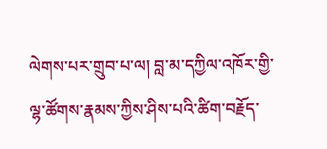ལེགས་པར་གྲུབ་པ་ལ། བླ་མ་དཀྱིལ་འཁོར་གྱི་ལྷ་ཚོགས་རྣམས་ཀྱིས་ཤིས་པའི་ཚིག་བརྗོད་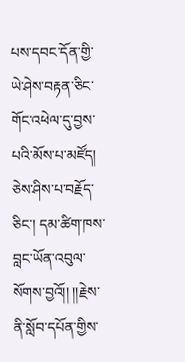པས་དབང་དོན་གྱི་ཡེ་ཤེས་བརྟན་ཅིང་གོང་འཕེལ་དུ་བྱས་པའི་མོས་པ་མཛོད། ཅེས་ཤིས་པ་བརྗོད་ཅིང་། དམ་ཚིག་ཁས་བླང་ཡོན་འབུལ་སོགས་བྱའོ།། །།རྗེས་ནི་སློབ་དཔོན་གྱིས་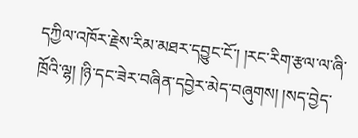དཀྱིལ་འཁོར་རྗེས་རིམ་མཐར་དབྱུང་ངོ་། །རང་རིག་རྩལ་ལ་ཞི་ཁྲོའི་ལྷ། །ཉི་དང་ཟེར་བཞིན་དབྱེར་མེད་བཞུགས། །སད་བྱེད་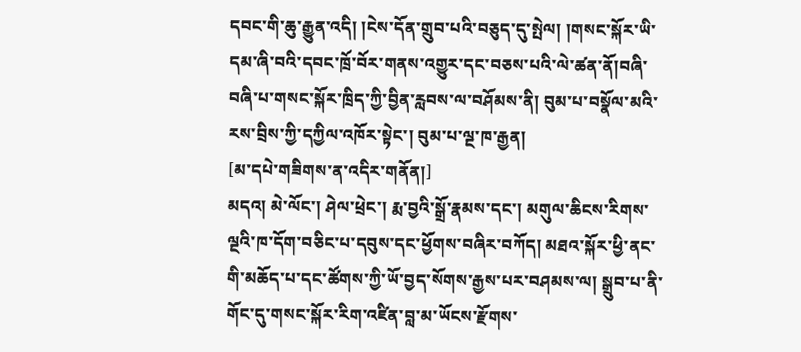དབང་གི་ཆུ་རྒྱུན་འདི། །ངེས་དོན་གྲུབ་པའི་བཅུད་དུ་སྤེལ། །གསང་སྐོར་ཡི་དམ་ཞི་བའི་དབང་ཁྲོ་བོར་གནས་འགྱུར་དང་བཅས་པའི་ལེ་ཚན་ནོ།བཞི་བཞི་པ་གསང་སྐོར་ཁྲིད་ཀྱི་བྱིན་རླབས་ལ་བཤོམས་ནི། བུམ་པ་བསྣོལ་མའི་རས་བྲིས་ཀྱི་དཀྱིལ་འཁོར་སྟེང་། བུམ་པ་ལྔ་ཁ་རྒྱན།
[མ་དཔེ་གཟིགས་ན་འདིར་གནོན།]
མདའ། མེ་ལོང་། ཤེལ་ཕྲེང་། རྨ་བྱའི་སྒྲོ་རྣམས་དང་། མགུལ་ཆིངས་རིགས་ལྔའི་ཁ་དོག་བཅིང་པ་དབུས་དང་ཕྱོགས་བཞིར་བཀོད། མཐའ་སྐོར་ཕྱི་ནང་གི་མཆོད་པ་དང་ཚོགས་ཀྱི་ཡོ་བྱད་སོགས་རྒྱས་པར་བཤམས་ལ། སྒྲུབ་པ་ནི་གོང་དུ་གསང་སྐོར་རིག་འཛིན་བླ་མ་ཡོངས་རྫོགས་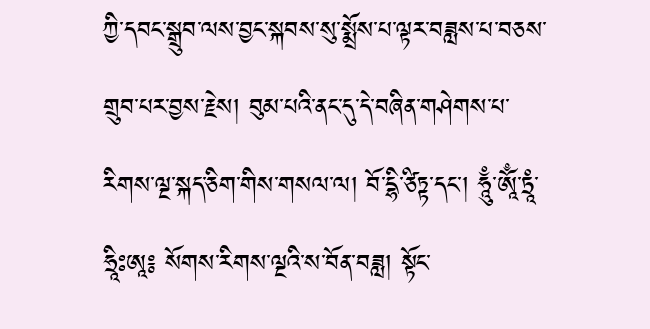ཀྱི་དབང་སྒྲུབ་ལས་བྱང་སྐབས་སུ་སྨྲོས་པ་ལྟར་བཟླས་པ་བཅས་གྲུབ་པར་བྱས་རྗེས། བུམ་པའི་ནང་དུ་དེ་བཞིན་གཤེགས་པ་རིགས་ལྔ་སྐད་ཅིག་གིས་གསལ་ལ། བོ་དྷི་ཙིཏྟ་དང་། ཧཱུྃ་ཨཱོྃ་ཏྲཱཾ་ཧྲཱིཿཨཱ༔ སོགས་རིགས་ལྔའི་ས་བོན་བཟླ། སྟོང་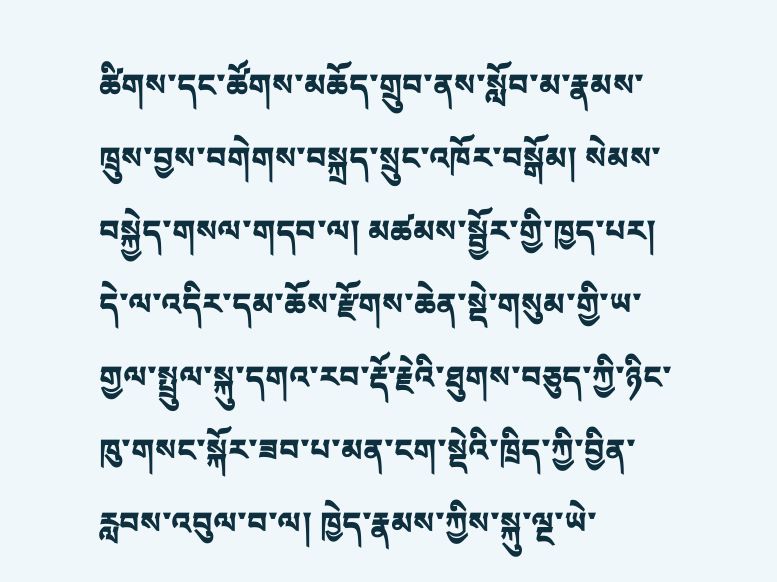ཚིགས་དང་ཚོགས་མཆོད་གྲུབ་ནས་སློབ་མ་རྣམས་ཁྲུས་བྱས་བགེགས་བསྐྲད་སྲུང་འཁོར་བསྒོམ། སེམས་བསྐྱེད་གསལ་གདབ་ལ། མཚམས་སྦྱོར་གྱི་ཁྱད་པར། དེ་ལ་འདིར་དམ་ཆོས་རྫོགས་ཆེན་སྡེ་གསུམ་གྱི་ཡ་གྱལ་སྤྲུལ་སྐུ་དགའ་རབ་རྡོ་རྗེའི་ཐུགས་བཅུད་ཀྱི་ཉིང་ཁུ་གསང་སྐོར་ཟབ་པ་མན་ངག་སྡེའི་ཁྲིད་ཀྱི་བྱིན་རླབས་འབུལ་བ་ལ། ཁྱེད་རྣམས་ཀྱིས་སྐུ་ལྔ་ཡེ་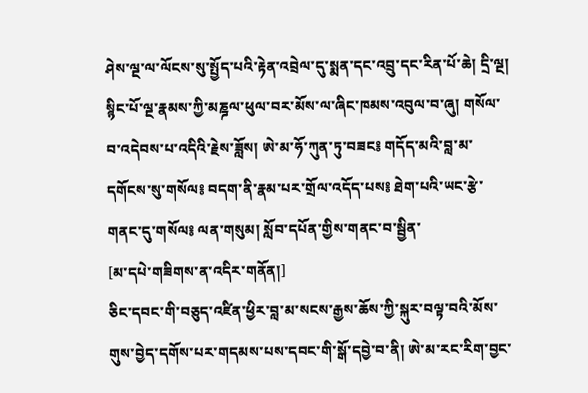ཤེས་ལྔ་ལ་ལོངས་སུ་སྤྱོད་པའི་རྟེན་འབྲེལ་དུ་སྨན་དང་འབྲུ་དང་རིན་པོ་ཆེ། དྲི་ལྔ། སྙིང་པོ་ལྔ་རྣམས་ཀྱི་མཎྜལ་ཕུལ་བར་མོས་ལ་ཞིང་ཁམས་འབུལ་བ་ཞུ། གསོལ་བ་འདེབས་པ་འདིའི་རྗེས་ཟློས། ཨེ་མ་ཧོ་ཀུན་ཏུ་བཟང༔ གདོད་མའི་བླ་མ་དགོངས་སུ་གསོལ༔ བདག་ནི་རྣམ་པར་གྲོལ་འདོད་པས༔ ཐེག་པའི་ཡང་རྩེ་གནང་དུ་གསོལ༔ ལན་གསུམ། སློབ་དཔོན་གྱིས་གནང་བ་སྦྱིན་
[མ་དཔེ་གཟིགས་ན་འདིར་གནོན།]
ཅིང་དབང་གི་བཅུད་འཛིན་ཕྱིར་བླ་མ་སངས་རྒྱས་ཆོས་ཀྱི་སྐུར་བལྟ་བའི་མོས་གུས་བྱེད་དགོས་པར་གདམས་པས་དབང་གི་སྒོ་དབྱེ་བ་ནི། ཨེ་མ་རང་རིག་བྱང་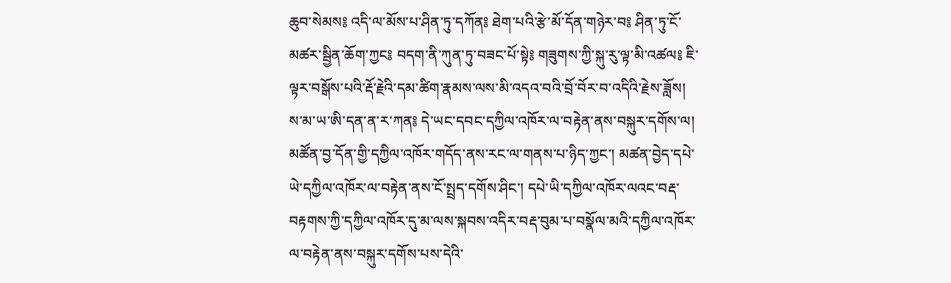ཆུབ་སེམས༔ འདི་ལ་མོས་པ་ཤིན་ཏུ་དཀོན༔ ཐེག་པའི་རྩེ་མོ་དོན་གཉེར་བ༔ ཤིན་ཏུ་ངོ་མཚར་སྦྱིན་ཆོག་ཀྱང༔ བདག་ནི་ཀུན་ཏུ་བཟང་པོ་སྟེ༔ གཟུགས་ཀྱི་སྐུ་རུ་ལྟ་མི་འཚལ༔ ཇི་ལྟར་བསྒོས་པའི་རྡོ་རྗེའི་དམ་ཚིག་རྣམས་ལས་མི་འདའ་བའི་བྲོ་བོར་བ་འདིའི་རྗེས་ཟློས། ས་མ་ཡ་ཨི་དན་ན་ར་ཀན༔ དེ་ཡང་དབང་དཀྱིལ་འཁོར་ལ་བརྟེན་ནས་བསྐུར་དགོས་ལ། མཚོན་བྱ་དོན་གྱི་དཀྱིལ་འཁོར་གདོད་ནས་རང་ལ་གནས་པ་ཉིད་ཀྱང་། མཚན་བྱེད་དཔེ་ཡེ་དཀྱིལ་འཁོར་ལ་བརྟེན་ནས་ངོ་སྤྲད་དགོས་ཤིང་། དཔེ་ཡི་དཀྱིལ་འཁོར་ལའང་བརྡ་བརྟགས་ཀྱི་དཀྱིལ་འཁོར་དུ་མ་ལས་སྐབས་འདིར་བརྡ་བུམ་པ་བསྣོལ་མའི་དཀྱིལ་འཁོར་ལ་བརྟེན་ནས་བསྐུར་དགོས་པས་དེའི་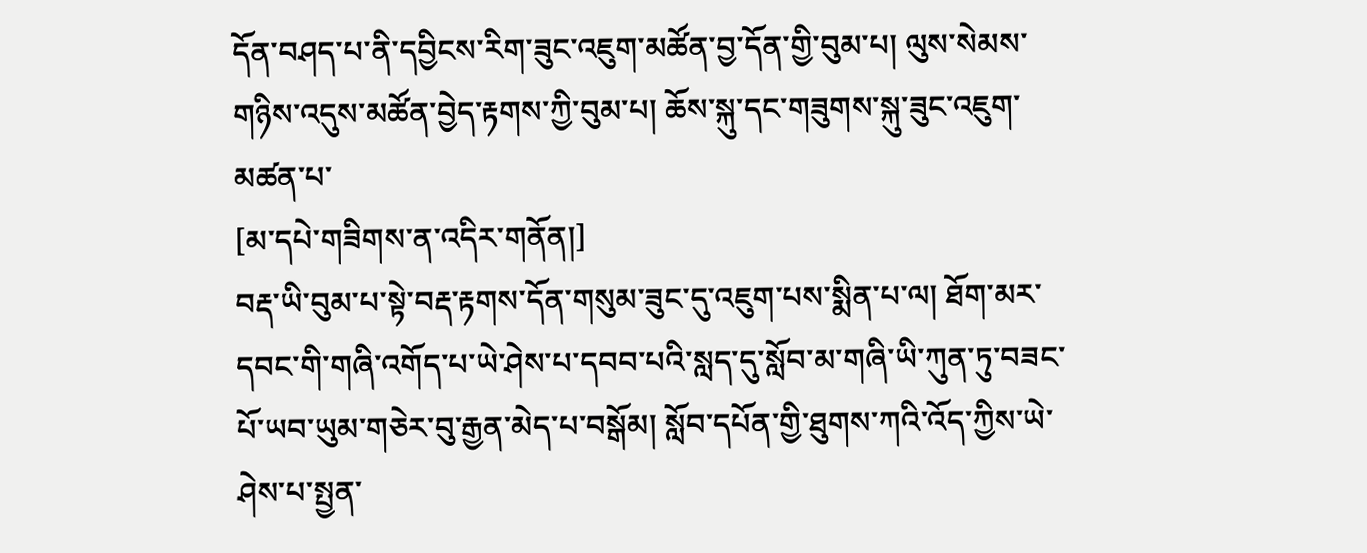དོན་བཤད་པ་ནི་དབྱིངས་རིག་ཟུང་འཇུག་མཚོན་བྱ་དོན་གྱི་བུམ་པ། ལུས་སེམས་གཉིས་འདུས་མཚོན་བྱེད་རྟགས་ཀྱི་བུམ་པ། ཆོས་སྐུ་དང་གཟུགས་སྐུ་ཟུང་འཇུག་མཚན་པ་
[མ་དཔེ་གཟིགས་ན་འདིར་གནོན།]
བརྡ་ཡི་བུམ་པ་སྟེ་བརྡ་རྟགས་དོན་གསུམ་ཟུང་དུ་འཇུག་པས་སྨིན་པ་ལ། ཐོག་མར་དབང་གི་གཞི་འགོད་པ་ཡེ་ཤེས་པ་དབབ་པའི་སླད་དུ་སློབ་མ་གཞི་ཡི་ཀུན་ཏུ་བཟང་པོ་ཡབ་ཡུམ་གཅེར་བུ་རྒྱན་མེད་པ་བསྒོམ། སློབ་དཔོན་གྱི་ཐུགས་ཀའི་འོད་ཀྱིས་ཡེ་ཤེས་པ་སྤྱན་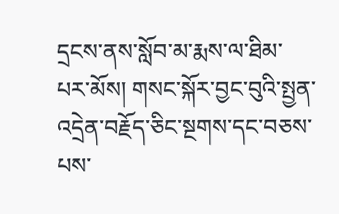དྲངས་ནས་སློབ་མ་རྨས་ལ་ཐིམ་པར་མོས། གསང་སྐོར་བྱང་བུའི་སྤྱན་འདྲེན་བརྗོད་ཅིང་སྔགས་དང་བཅས་པས་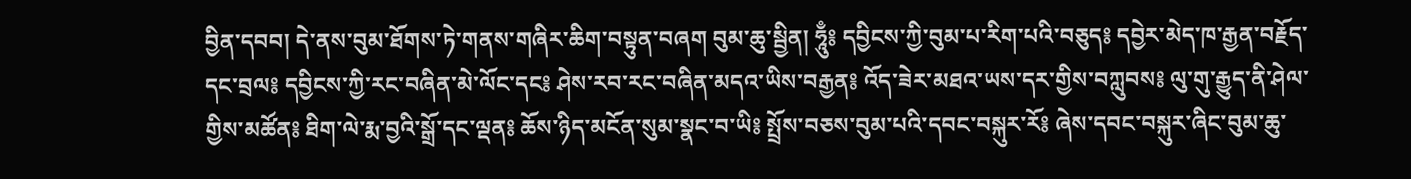བྱིན་དབབ། དེ་ནས་བུམ་ཐོགས་ཏེ་གནས་གཞིར་ཆིག་བསྟུན་བཞག བུམ་ཆུ་སྦྱིན། ཧཱུྃ༔ དབྱིངས་ཀྱི་བུམ་པ་རིག་པའི་བཅུད༔ དབྱེར་མེད་ཁ་རྒྱན་བརྗོད་དང་བྲལ༔ དབྱིངས་ཀྱི་རང་བཞིན་མེ་ལོང་དང༔ ཤེས་རབ་རང་བཞིན་མདའ་ཡིས་བརྒྱན༔ འོད་ཟེར་མཐའ་ཡས་དར་གྱིས་བཀླུབས༔ ལུ་གུ་རྒྱུད་ནི་ཤེལ་གྱིས་མཚོན༔ ཐིག་ལེ་རྨ་བྱའི་སྒྲོ་དང་ལྡན༔ ཆོས་ཉིད་མངོན་སུམ་སྣང་བ་ཡི༔ སྤྲོས་བཅས་བུམ་པའི་དབང་བསྐུར་རོ༔ ཞེས་དབང་བསྐུར་ཞིང་བུམ་ཆུ་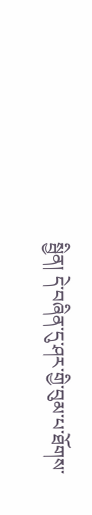སྦྱིན། དེ་བཞིན་དུ་ཤར་གྱི་བུམ་པ་ཐོགས་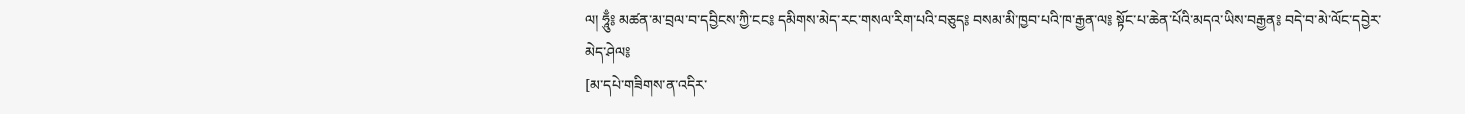ལ། ཧཱུྃ༔ མཚན་མ་བྲལ་བ་དབྱིངས་ཀྱི་ངང༔ དམིགས་མེད་རང་གསལ་རིག་པའི་བཅུད༔ བསམ་མི་ཁྱབ་པའི་ཁ་རྒྱན་ལ༔ སྟོང་པ་ཆེན་པོའི་མདའ་ཡིས་བརྒྱན༔ བདེ་བ་མེ་ལོང་དབྱེར་མེད་ཤེལ༔
[མ་དཔེ་གཟིགས་ན་འདིར་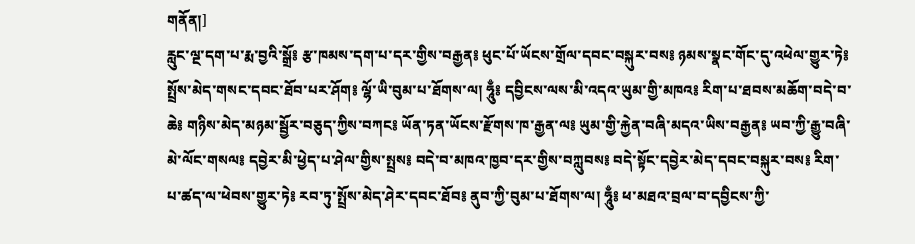གནོན།]
རླུང་ལྔ་དག་པ་རྨ་བྱའི་སྒྲོ༔ རྩ་ཁམས་དག་པ་དར་གྱིས་བརྒྱན༔ ཕུང་པོ་ཡོངས་གྲོལ་དབང་བསྐུར་བས༔ ཉམས་སྣང་གོང་དུ་འཕེལ་གྱུར་ཏེ༔ སྤྲོས་མེད་གསང་དབང་ཐོབ་པར་ཤོག༔ ལྷོ་ཡི་བུམ་པ་ཐོགས་ལ། ཧཱུྃ༔ དབྱིངས་ལས་མི་འདའ་ཡུམ་གྱི་མཁའ༔ རིག་པ་ཐབས་མཆོག་བདེ་བ་ཆེ༔ གཉིས་མེད་མཉམ་སྦྱོར་བཅུད་ཀྱིས་བཀང༔ ཡོན་ཏན་ཡོངས་རྫོགས་ཁ་རྒྱན་ལ༔ ཡུམ་གྱི་རྐྱེན་བཞི་མདའ་ཡིས་བརྒྱན༔ ཡབ་ཀྱི་རྒྱུ་བཞི་མེ་ལོང་གསལ༔ དབྱེར་མི་ཕྱེད་པ་ཤེལ་གྱིས་སྤྲས༔ བདེ་བ་མཁའ་ཁྱབ་དར་གྱིས་བཀླུབས༔ བདེ་སྟོང་དབྱེར་མེད་དབང་བསྐུར་བས༔ རིག་པ་ཚད་ལ་ཕེབས་གྱུར་ཏེ༔ རབ་ཏུ་སྤྲོས་མེད་ཤེར་དབང་ཐོབ༔ ནུབ་ཀྱི་བུམ་པ་ཐོགས་ལ། ཧཱུྃ༔ ཕ་མཐའ་བྲལ་བ་དབྱིངས་ཀྱི་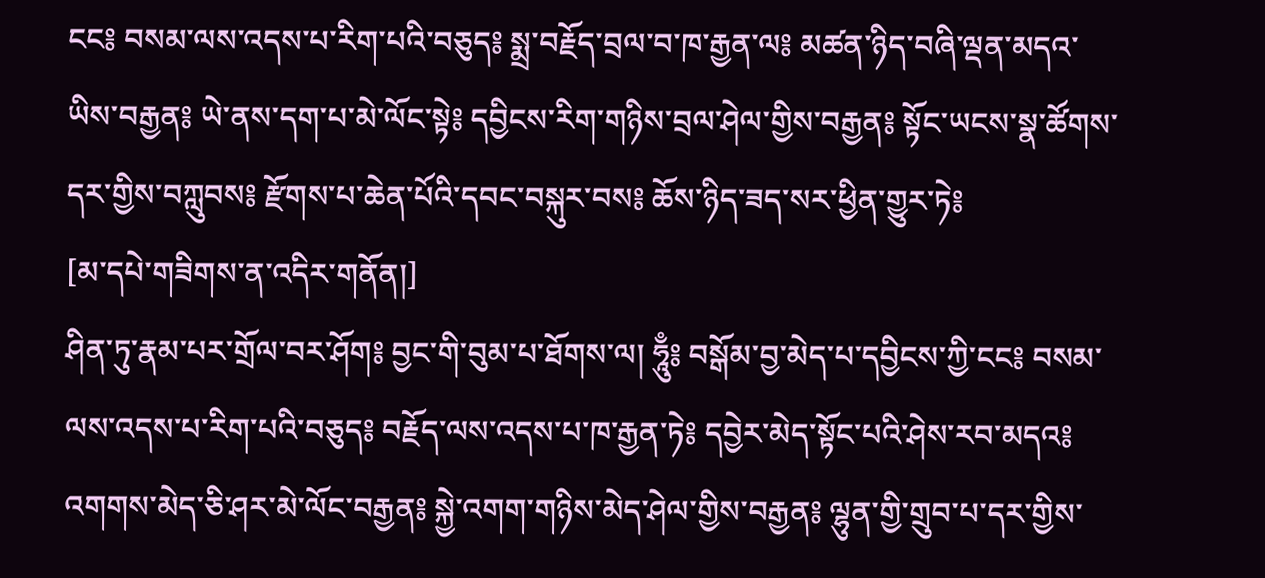ངང༔ བསམ་ལས་འདས་པ་རིག་པའི་བཅུད༔ སྨྲ་བརྗོད་བྲལ་བ་ཁ་རྒྱན་ལ༔ མཚན་ཉིད་བཞི་ལྡན་མདའ་ཡིས་བརྒྱན༔ ཡེ་ནས་དག་པ་མེ་ལོང་སྟེ༔ དབྱིངས་རིག་གཉིས་བྲལ་ཤེལ་གྱིས་བརྒྱན༔ སྟོང་ཡངས་སྣ་ཚོགས་དར་གྱིས་བཀླུབས༔ རྫོགས་པ་ཆེན་པོའི་དབང་བསྐུར་བས༔ ཆོས་ཉིད་ཟད་སར་ཕྱིན་གྱུར་ཏེ༔
[མ་དཔེ་གཟིགས་ན་འདིར་གནོན།]
ཤིན་ཏུ་རྣམ་པར་གྲོལ་བར་ཤོག༔ བྱང་གི་བུམ་པ་ཐོགས་ལ། ཧཱུྃ༔ བསྒོམ་བྱ་མེད་པ་དབྱིངས་ཀྱི་ངང༔ བསམ་ལས་འདས་པ་རིག་པའི་བཅུད༔ བརྗོད་ལས་འདས་པ་ཁ་རྒྱན་ཏེ༔ དབྱེར་མེད་སྟོང་པའི་ཤེས་རབ་མདའ༔ འགགས་མེད་ཅི་ཤར་མེ་ལོང་བརྒྱན༔ སྐྱེ་འགག་གཉིས་མེད་ཤེལ་གྱིས་བརྒྱན༔ ལྷུན་གྱི་གྲུབ་པ་དར་གྱིས་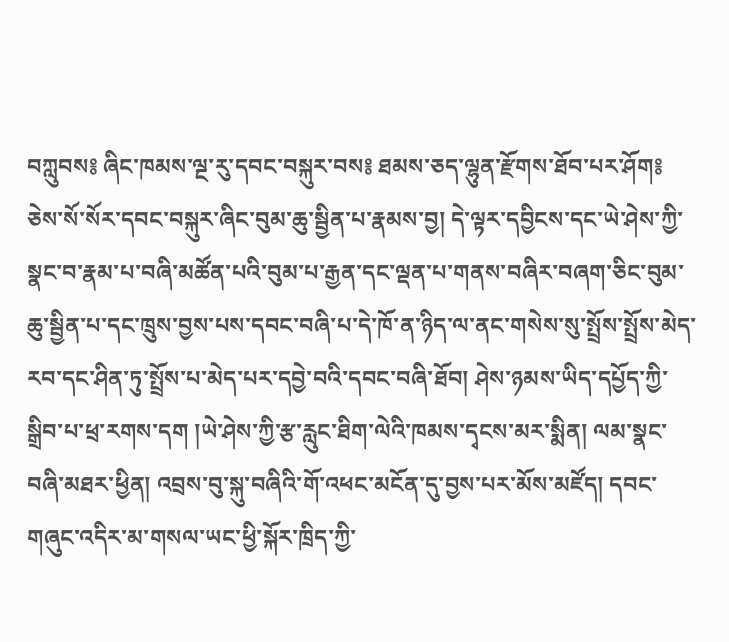བཀླུབས༔ ཞིང་ཁམས་ལྔ་རུ་དབང་བསྐུར་བས༔ ཐམས་ཅད་ལྷུན་རྫོགས་ཐོབ་པར་ཤོག༔ ཅེས་སོ་སོར་དབང་བསྐུར་ཞིང་བུམ་ཆུ་སྦྱིན་པ་རྣམས་བྱ། དེ་ལྟར་དབྱིངས་དང་ཡེ་ཤེས་ཀྱི་སྣང་བ་རྣམ་པ་བཞི་མཚོན་པའི་བུམ་པ་རྒྱན་དང་ལྡན་པ་གནས་བཞིར་བཞག་ཅིང་བུམ་ཆུ་སྦྱིན་པ་དང་ཁྲུས་བྱས་པས་དབང་བཞི་པ་དེ་ཁོ་ན་ཉིད་ལ་ནང་གསེས་སུ་སྤྲོས་སྤྲོས་མེད་རབ་དང་ཤིན་ཏུ་སྤྲོས་པ་མེད་པར་དབྱེ་བའི་དབང་བཞི་ཐོབ། ཤེས་ཉམས་ཡིད་དཔྱོད་ཀྱི་སྒྲིབ་པ་ཕྲ་རགས་དག །ཡེ་ཤེས་ཀྱི་རྩ་རླུང་ཐིག་ལེའི་ཁམས་དྭངས་མར་སྨིན། ལམ་སྣང་བཞི་མཐར་ཕྱིན། འབྲས་བུ་སྐུ་བཞིའི་གོ་འཕང་མངོན་དུ་བྱས་པར་མོས་མཛོད། དབང་གཞུང་འདིར་མ་གསལ་ཡང་ཕྱི་སྐོར་ཁྲིད་ཀྱི་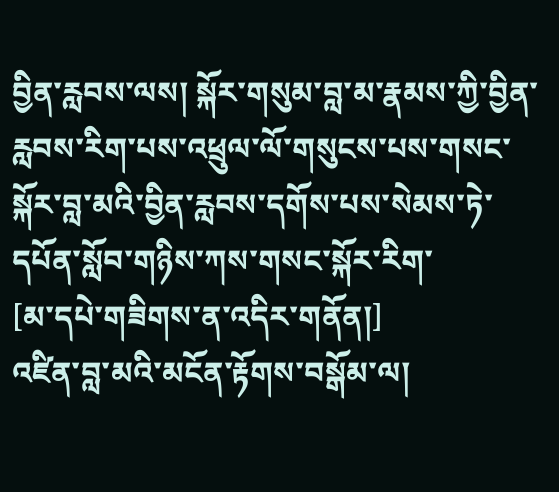བྱིན་རླབས་ལས། སྐོར་གསུམ་བླ་མ་རྣམས་ཀྱི་བྱིན་རླབས་རིག་པས་འཕྲུལ་ལོ་གསུངས་པས་གསང་སྐོར་བླ་མའི་བྱིན་རླབས་དགོས་པས་སེམས་ཏེ་དཔོན་སློབ་གཉིས་ཀས་གསང་སྐོར་རིག་
[མ་དཔེ་གཟིགས་ན་འདིར་གནོན།]
འཛིན་བླ་མའི་མངོན་རྟོགས་བསྒོམ་ལ།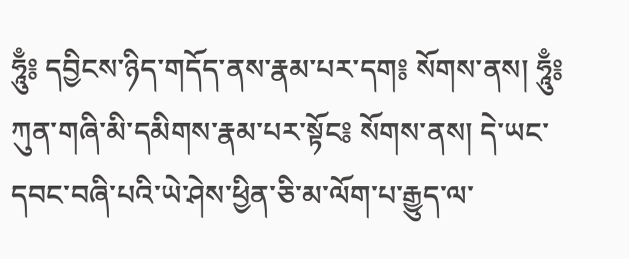ཧཱུྃ༔ དབྱིངས་ཉིད་གདོད་ནས་རྣམ་པར་དག༔ སོགས་ནས། ཧཱུྃ༔ ཀུན་གཞི་མི་དམིགས་རྣམ་པར་སྟོང༔ སོགས་ནས། དེ་ཡང་དབང་བཞི་པའི་ཡེ་ཤེས་ཕྱིན་ཅི་མ་ལོག་པ་རྒྱུད་ལ་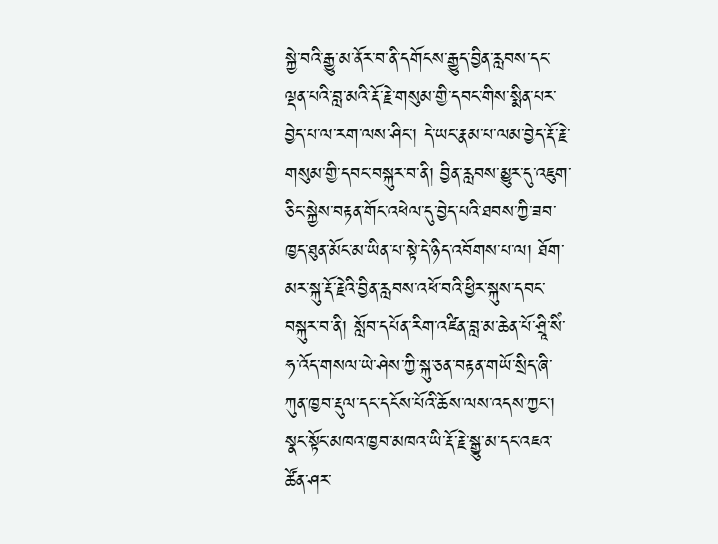སྐྱེ་བའི་རྒྱུ་མ་ནོར་བ་ནི་དགོངས་རྒྱུད་བྱིན་རླབས་དང་ལྡན་པའི་བླ་མའི་རྡོ་རྗེ་གསུམ་གྱི་དབང་གིས་སྨིན་པར་བྱེད་པ་ལ་རག་ལས་ཤིང་། དེ་ཡང་རྣམ་པ་ལམ་བྱེད་རྡོ་རྗེ་གསུམ་གྱི་དབང་བསྐུར་བ་ནི། བྱིན་རླབས་མྱུར་དུ་འཇུག་ཅིང་སྐྱེས་བརྟན་གོང་འཕེལ་དུ་བྱེད་པའི་ཐབས་ཀྱི་ཟབ་ཁྱད་ཐུན་མོང་མ་ཡིན་པ་སྟེ་དེ་ཉིད་འབོགས་པ་ལ། ཐོག་མར་སྐུ་རྡོ་རྗེའི་བྱིན་རླབས་འཕོ་བའི་ཕྱིར་སྐུས་དབང་བསྐུར་བ་ནི། སློབ་དཔོན་རིག་འཛིན་བླ་མ་ཆེན་པོ་ཤྲཱི་སིཾ་ཧ་འོད་གསལ་ཡེ་ཤེས་ཀྱི་སྐུ་ཅན་བརྟན་གཡོ་སྲིད་ཞི་ཀུན་ཁྱབ་རྡུལ་དང་དངོས་པོའི་ཆོས་ལས་འདས་ཀྱང་། སྣང་སྟོང་མཁའ་ཁྱབ་མཁའ་ཡི་རྡོ་རྗེ་སྒྱུ་མ་དང་འཇའ་ཚོན་ཤར་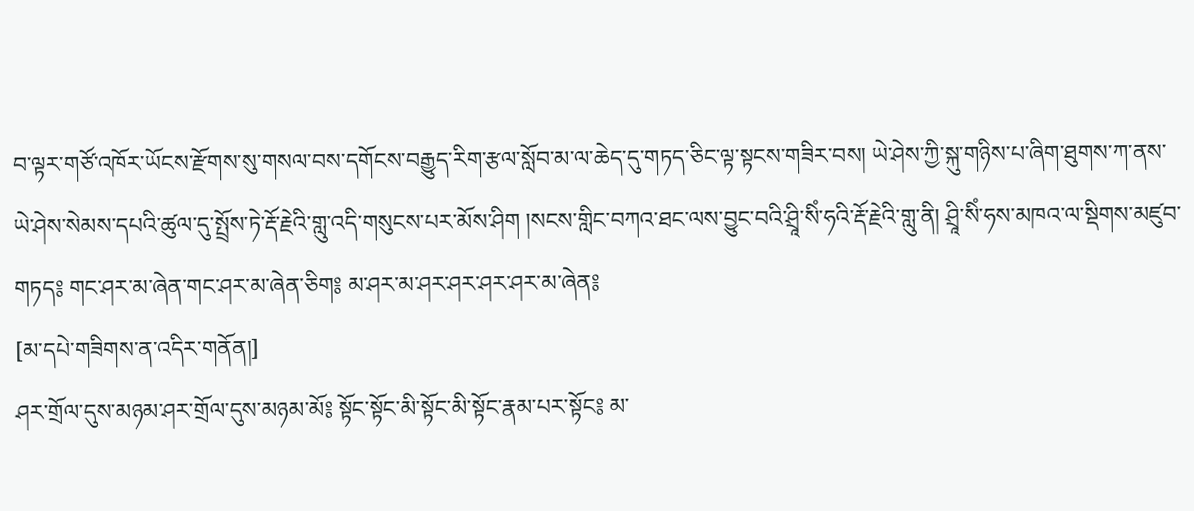བ་ལྟར་གཙོ་འཁོར་ཡོངས་རྫོགས་སུ་གསལ་བས་དགོངས་བརྒྱུད་རིག་རྩལ་སློབ་མ་ལ་ཆེད་དུ་གཏད་ཅིང་ལྟ་སྟངས་གཟིར་བས། ཡེ་ཤེས་ཀྱི་སྐུ་གཉིས་པ་ཞིག་ཐུགས་ཀ་ནས་ཡེ་ཤེས་སེམས་དཔའི་ཚུལ་དུ་སྤྲོས་ཏེ་རྡོ་རྗེའི་གླུ་འདི་གསུངས་པར་མོས་ཤིག །སངས་གླིང་བཀའ་ཐང་ལས་བྱུང་བའི་ཤྲཱི་སིཾ་ཧའི་རྡོ་རྗེའི་གླུ་ནི། ཤྲཱི་སིཾ་ཧས་མཁའ་ལ་སྡིགས་མཛུབ་གཏད༔ གང་ཤར་མ་ཞེན་གང་ཤར་མ་ཞེན་ཅིག༔ མ་ཤར་མ་ཤར་ཤར་ཤར་ཤར་མ་ཞེན༔
[མ་དཔེ་གཟིགས་ན་འདིར་གནོན།]
ཤར་གྲོལ་དུས་མཉམ་ཤར་གྲོལ་དུས་མཉམ་མོ༔ སྟོང་སྟོང་མི་སྟོང་མི་སྟོང་རྣམ་པར་སྟོང༔ མ་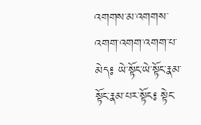འགགས་མ་འགགས་འགག་འགག་འགག་པ་མེད༔ ཡེ་སྟོང་ཡེ་སྟོང་རྣམ་སྟོང་རྣམ་པར་སྟོང༔ སྟེང་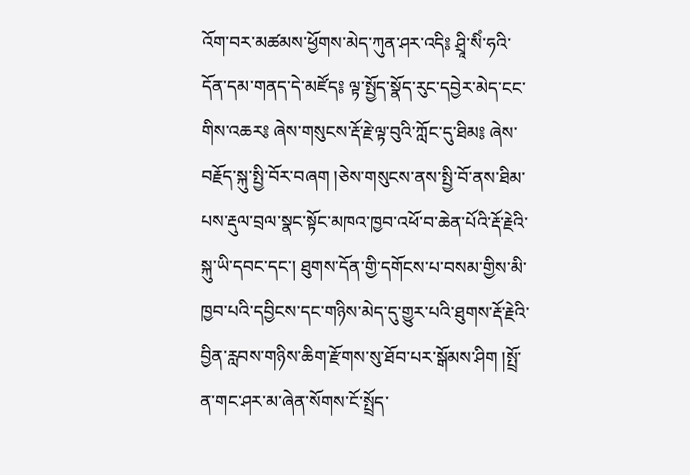འོག་བར་མཚམས་ཕྱོགས་མེད་ཀུན་ཤར་འདི༔ ཤྲཱི་སིཾ་ཧའི་དོན་དམ་གནད་དེ་མཛོད༔ ལྟ་སྤྱོད་སྣོད་རུང་དབྱེར་མེད་ངང་གིས་འཆར༔ ཞེས་གསུངས་རྡོ་རྗེ་ལྟ་བུའི་ཀློང་དུ་ཐིམ༔ ཞེས་བརྗོད་སྐུ་སྤྱི་བོར་བཞག །ཅེས་གསུངས་ནས་སྤྱི་བོ་ནས་ཐིམ་པས་རྡུལ་བྲལ་སྣང་སྟོང་མཁའ་ཁྱབ་འཕོ་བ་ཆེན་པོའི་རྡོ་རྗེའི་སྐུ་ཡི་དབང་དང་། ཐུགས་དོན་གྱི་དགོངས་པ་བསམ་གྱིས་མི་ཁྱབ་པའི་དབྱིངས་དང་གཉིས་མེད་དུ་གྱུར་པའི་ཐུགས་རྡོ་རྗེའི་བྱིན་རླབས་གཉིས་ཆིག་རྫོགས་སུ་ཐོབ་པར་སྒོམས་ཤིག །སྤྲོ་ན་གང་ཤར་མ་ཞེན་སོགས་ངོ་སྤྲོད་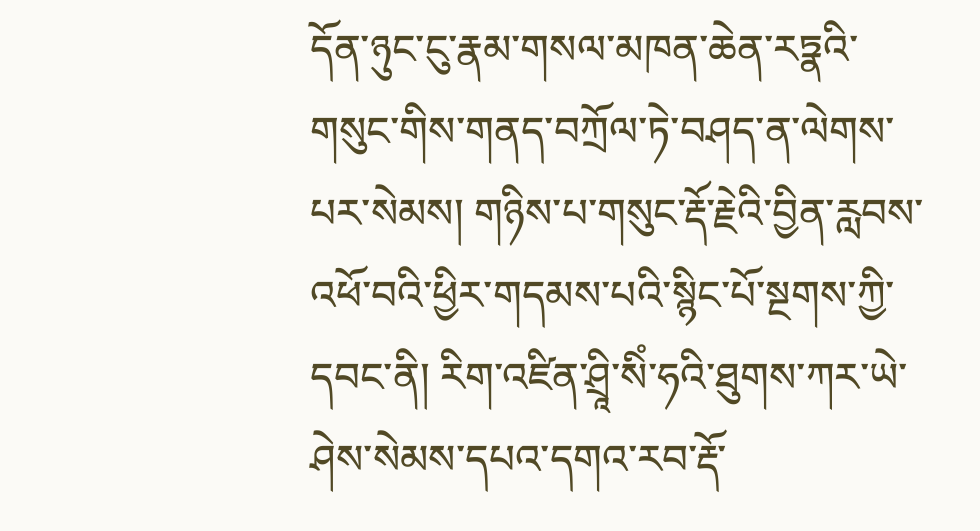དོན་ཉུང་ངུ་རྣམ་གསལ་མཁན་ཆེན་རཏྣའི་གསུང་གིས་གནད་བཀྲོལ་ཏེ་བཤད་ན་ལེགས་པར་སེམས། གཉིས་པ་གསུང་རྡོ་རྗེའི་བྱིན་རླབས་འཕོ་བའི་ཕྱིར་གདམས་པའི་སྙིང་པོ་སྔགས་ཀྱི་དབང་ནི། རིག་འཛིན་ཤྲཱི་སིཾ་ཧའི་ཐུགས་ཀར་ཡེ་ཤེས་སེམས་དཔའ་དགའ་རབ་རྡོ་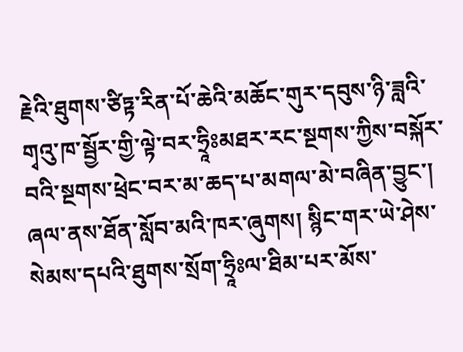རྗེའི་ཐུགས་ཙིཏྟ་རིན་པོ་ཆེའི་མཆོང་གུར་དབུས་ཉི་ཟླའི་གྭའུ་ཁ་སྦྱོར་གྱི་ལྟེ་བར་ཧྲཱིཿམཐར་རང་སྔགས་ཀྱིས་བསྐོར་བའི་སྔགས་ཕྲེང་བར་མ་ཆད་པ་མགལ་མེ་བཞིན་བྱུང་། ཞལ་ནས་ཐོན་སློབ་མའི་ཁར་ཞུགས། སྙིང་གར་ཡེ་ཤེས་སེམས་དཔའི་ཐུགས་སྲོག་ཧྲཱིཿལ་ཐིམ་པར་མོས་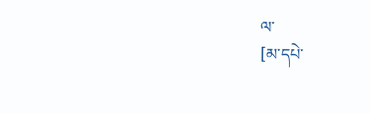ལ་
[མ་དཔེ་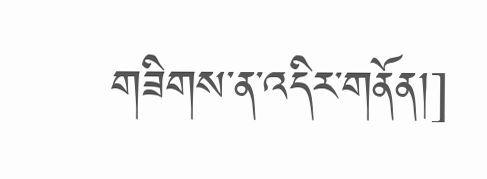གཟིགས་ན་འདིར་གནོན།]